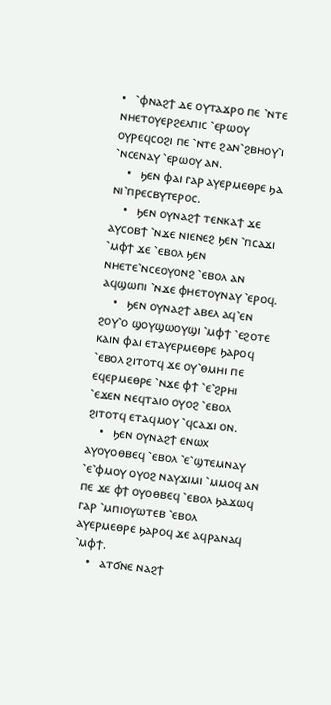•   ⳿ⲫⲛⲁϩϯ ⲇⲉ ⲟⲩⲧⲁϫⲣⲟ ⲡⲉ ⳿ⲛⲧⲉ ⲛⲏⲉⲧⲟⲩⲉⲣϩⲉⲗⲡⲓⲥ ⳿ⲉⲣⲱⲟⲩ ⲟⲩⲣⲉϥⲥⲟϩⲓ ⲡⲉ ⳿ⲛⲧⲉ ϩⲁⲛ⳿ϩⲃⲏⲟⲩ⳿ⲓ ⳿ⲛⲥⲉⲛⲁⲩ ⳿ⲉⲣⲱⲟⲩ ⲁⲛ.
    •   ϧⲉⲛ ⲫⲁⲓ ⲅⲁⲣ ⲁⲩⲉⲣⲙⲉⲑⲣⲉ ϧⲁ ⲛⲓ⳿ⲡⲣⲉⲥⲃⲩⲧⲉⲣⲟⲥ.
    •   ϧⲉⲛ ⲟⲩⲛⲁϩϯ ⲧⲉⲛⲕⲁϯ ϫⲉ ⲁⲩⲥⲟⲃϯ ⳿ⲛϫⲉ ⲛⲓⲉⲛⲉϩ ϧⲉⲛ ⳿ⲡⲥⲁϫⲓ ⳿ⲙⲫϯ ϫⲉ ⳿ⲉⲃⲟⲗ ϧⲉⲛ ⲛⲏⲉⲧⲉ⳿ⲛⲥⲉⲟⲩⲟⲛϩ ⳿ⲉⲃⲟⲗ ⲁⲛ ⲁϥϣⲱⲡⲓ ⳿ⲛϫⲉ ⲫⲏⲉⲧⲟⲩⲛⲁⲩ ⳿ⲉⲣⲟϥ.
    •   ϧⲉⲛ ⲟⲩⲛⲁϩϯ ⲁⲃⲉⲗ ⲁϥ⳿ⲉⲛ ϩⲟⲩ⳿ⲟ ϣⲟⲩϣⲱⲟⲩϣⲓ ⳿ⲙⲫϯ ⳿ⲉϩⲟⲧⲉ ⲕⲁⲓⲛ ⲫⲁⲓ ⲉⲧⲁⲩⲉⲣⲙⲉⲑⲣⲉ ϧⲁⲣⲟϥ ⳿ⲉⲃⲟⲗ ϩⲓⲧⲟⲧϥ ϫⲉ ⲟⲩ⳿ⲑⲙⲏⲓ ⲡⲉ ⲉϥⲉⲣⲙⲉⲑⲣⲉ ⳿ⲛϫⲉ ⲫϯ ⳿ⲉ⳿ϩⲣⲏⲓ ⳿ⲉϫⲉⲛ ⲛⲉϥⲧⲁⲓⲟ ⲟⲩⲟϩ ⳿ⲉⲃⲟⲗ ϩⲓⲧⲟⲧϥ ⲉⲧⲁϥⲙⲟⲩ ⳿ϥⲥⲁϫⲓ ⲟⲛ.
    •   ϧⲉⲛ ⲟⲩⲛⲁϩϯ ⲉⲛⲱⲭ ⲁⲩⲟⲩⲟⲑⲃⲉϥ ⳿ⲉⲃⲟⲗ ⳿ⲉ⳿ϣⲧⲉⲙⲛⲁⲩ ⳿ⲉ⳿ⲫⲙⲟⲩ ⲟⲩⲟϩ ⲛⲁⲩϫⲓⲙⲓ ⳿ⲙⲙⲟϥ ⲁⲛ ⲡⲉ ϫⲉ ⲫϯ ⲟⲩⲟⲑⲃⲉϥ ⳿ⲉⲃⲟⲗ ϧⲁϫⲱϥ ⲅⲁⲣ ⳿ⲙⲡⲓⲟⲩⲱⲧⲉⲃ ⳿ⲉⲃⲟⲗ ⲁⲩⲉⲣⲙⲉⲑⲣⲉ ϧⲁⲣⲟϥ ϫⲉ ⲁϥⲣⲁⲛⲁϥ ⳿ⲙⲫϯ.
    •   ⲁⲧϭⲛⲉ ⲛⲁϩϯ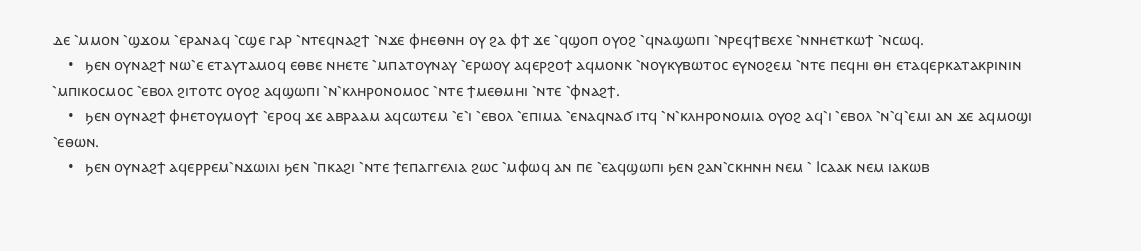ⲇⲉ ⳿ⲙⲙⲟⲛ ⳿ϣϫⲟⲙ ⳿ⲉⲣⲁⲛⲁϥ ⳿ⲥϣⲉ ⲅⲁⲣ ⳿ⲛⲧⲉϥⲛⲁϩϯ ⳿ⲛϫⲉ ⲫⲏⲉⲑⲛⲏ ⲟⲩ ϩⲁ ⲫϯ ϫⲉ ⳿ϥϣⲟⲡ ⲟⲩⲟϩ ⳿ϥⲛⲁϣⲱⲡⲓ ⳿ⲛⲣⲉϥϯⲃⲉⲭⲉ ⳿ⲛⲛⲏⲉⲧⲕⲱϯ ⳿ⲛⲥⲱϥ.
    •   ϧⲉⲛ ⲟⲩⲛⲁϩϯ ⲛⲱ⳿ⲉ ⲉⲧⲁⲩⲧⲁⲙⲟϥ ⲉⲑⲃⲉ ⲛⲏⲉⲧⲉ ⳿ⲙⲡⲁⲧⲟⲩⲛⲁⲩ ⳿ⲉⲣⲱⲟⲩ ⲁϥⲉⲣϩⲟϯ ⲁϥⲙⲟⲛⲕ ⳿ⲛⲟⲩⲕⲩⲃⲱⲧⲟⲥ ⲉⲩⲛⲟϩⲉⲙ ⳿ⲛⲧⲉ ⲡⲉϥⲏⲓ ⲑⲏ ⲉⲧⲁϥⲉⲣⲕⲁⲧⲁⲕⲣⲓⲛⲓⲛ ⳿ⲙⲡⲓⲕⲟⲥⲙⲟⲥ ⳿ⲉⲃⲟⲗ ϩⲓⲧⲟⲧⲥ ⲟⲩⲟϩ ⲁϥϣⲱⲡⲓ ⳿ⲛ⳿ⲕⲗⲏⲣⲟⲛⲟⲙⲟⲥ ⳿ⲛⲧⲉ ϯⲙⲉⲑⲙⲏⲓ ⳿ⲛⲧⲉ ⳿ⲫⲛⲁϩϯ.
    •   ϧⲉⲛ ⲟⲩⲛⲁϩϯ ⲫⲏⲉⲧⲟⲩⲙⲟⲩϯ ⳿ⲉⲣⲟϥ ϫⲉ ⲁⲃⲣⲁⲁⲙ ⲁϥⲥⲱⲧⲉⲙ ⳿ⲉ⳿ⲓ ⳿ⲉⲃⲟⲗ ⳿ⲉⲡⲓⲙⲁ ⳿ⲉⲛⲁϥⲛⲁϭ ⲓⲧϥ ⳿ⲛ⳿ⲕⲗⲏⲣⲟⲛⲟⲙⲓⲁ ⲟⲩⲟϩ ⲁϥ⳿ⲓ ⳿ⲉⲃⲟⲗ ⳿ⲛ⳿ϥ⳿ⲉⲙⲓ ⲁⲛ ϫⲉ ⲁϥⲙⲟϣⲓ ⳿ⲉⲑⲱⲛ.
    •   ϧⲉⲛ ⲟⲩⲛⲁϩϯ ⲁϥⲉⲣⲣⲉⲙ⳿ⲛϫⲱⲓⲗⲓ ϧⲉⲛ ⳿ⲡⲕⲁϩⲓ ⳿ⲛⲧⲉ ϯⲉⲡⲁⲅⲅⲉⲗⲓⲁ ϩⲱⲥ ⳿ⲙⲫⲱϥ ⲁⲛ ⲡⲉ ⳿ⲉⲁϥϣⲱⲡⲓ ϧⲉⲛ ϩⲁⲛ⳿ⲥⲕⲏⲛⲏ ⲛⲉⲙ ⳿ Ⲓⲥⲁⲁⲕ ⲛⲉⲙ ⲓⲁⲕⲱⲃ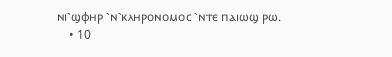ⲛⲓ⳿ϣⲫⲏⲣ ⳿ⲛ⳿ⲕⲗⲏⲣⲟⲛⲟⲙⲟⲥ ⳿ⲛⲧⲉ ⲡⲁⲓⲱϣ ⲣⲱ.
    • 10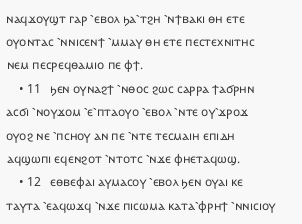ⲛⲁϥϫⲟⲩϣⲧ ⲅⲁⲣ ⳿ⲉⲃⲟⲗ ϧⲁ⳿ⲧϩⲏ ⳿ⲛϯⲃⲁⲕⲓ ⲑⲏ ⲉⲧⲉ ⲟⲩⲟⲛⲧⲁⲥ ⳿ⲛⲛⲓⲥⲉⲛϯ ⳿ⲙⲙⲁⲩ ⲑⲏ ⲉⲧⲉ ⲡⲉⲥⲧⲉⲭⲛⲓⲧⲏⲥ ⲛⲉⲙ ⲡⲉⲥⲣⲉϥⲑⲁⲙⲓⲟ ⲡⲉ ⲫϯ.
    • 11   ϧⲉⲛ ⲟⲩⲛⲁϩϯ ⳿ⲛⲑⲟⲥ ϩⲱⲥ ⲥⲁⲣⲣⲁ ϯⲁϭⲣⲏⲛ ⲁⲥϭⲓ ⳿ⲛⲟⲩϫⲟⲙ ⳿ⲉ⳿ⲡⲧⲁⲟⲩⲟ ⳿ⲉⲃⲟⲗ ⳿ⲛⲧⲉ ⲟⲩ⳿ϫⲣⲟϫ ⲟⲩⲟϩ ⲛⲉ ⳿ⲡⲥⲏⲟⲩ ⲁⲛ ⲡⲉ ⳿ⲛⲧⲉ ⲧⲉⲥⲙⲁⲓⲏ ⲉⲡⲓⲇⲏ ⲁϥϣⲱⲡⲓ ⲉϥⲉⲛϩⲟⲧ ⳿ⲛⲧⲟⲧⲥ ⳿ⲛϫⲉ ⲫⲏⲉⲧⲁϥⲱϣ.
    • 12   ⲉⲑⲃⲉⲫⲁⲓ ⲁⲩⲙⲁⲥⲟⲩ ⳿ⲉⲃⲟⲗ ϧⲉⲛ ⲟⲩⲁⲓ ⲕⲉ ⲧⲁⲩⲧⲁ ⳿ⲉⲁϥⲱϫϥ ⳿ⲛϫⲉ ⲡⲓⲥⲱⲙⲁ ⲕⲁⲧⲁ⳿ⲫⲣⲏϯ ⳿ⲛⲛⲓⲥⲓⲟⲩ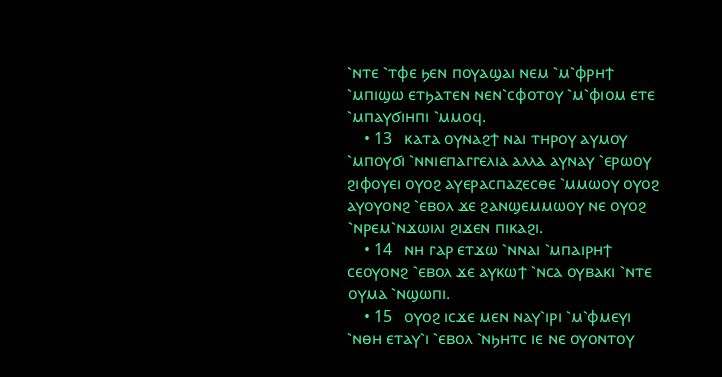⳿ⲛⲧⲉ ⳿ⲧⲫⲉ ϧⲉⲛ ⲡⲟⲩⲁϣⲁⲓ ⲛⲉⲙ ⳿ⲙ⳿ⲫⲣⲏϯ ⳿ⲙⲡⲓϣⲱ ⲉⲧϧⲁⲧⲉⲛ ⲛⲉⲛ⳿ⲥⲫⲟⲧⲟⲩ ⳿ⲙ⳿ⲫⲓⲟⲙ ⲉⲧⲉ ⳿ⲙⲡⲁⲩϭⲓⲏⲡⲓ ⳿ⲙⲙⲟϥ.
    • 13   ⲕⲁⲧⲁ ⲟⲩⲛⲁϩϯ ⲛⲁⲓ ⲧⲏⲣⲟⲩ ⲁⲩⲙⲟⲩ ⳿ⲙⲡⲟⲩϭⲓ ⳿ⲛⲛⲓⲉⲡⲁⲅⲅⲉⲗⲓⲁ ⲁⲗⲗⲁ ⲁⲩⲛⲁⲩ ⳿ⲉⲣⲱⲟⲩ ϩⲓⲫⲟⲩⲉⲓ ⲟⲩⲟϩ ⲁⲩⲉⲣⲁⲥⲡⲁⲍⲉⲥⲑⲉ ⳿ⲙⲙⲱⲟⲩ ⲟⲩⲟϩ ⲁⲩⲟⲩⲟⲛϩ ⳿ⲉⲃⲟⲗ ϫⲉ ϩⲁⲛϣⲉⲙⲙⲱⲟⲩ ⲛⲉ ⲟⲩⲟϩ ⳿ⲛⲣⲉⲙ⳿ⲛϫⲱⲓⲗⲓ ϩⲓϫⲉⲛ ⲡⲓⲕⲁϩⲓ.
    • 14   ⲛⲏ ⲅⲁⲣ ⲉⲧϫⲱ ⳿ⲛⲛⲁⲓ ⳿ⲙⲡⲁⲓⲣⲏϯ ⲥⲉⲟⲩⲟⲛϩ ⳿ⲉⲃⲟⲗ ϫⲉ ⲁⲩⲕⲱϯ ⳿ⲛⲥⲁ ⲟⲩⲃⲁⲕⲓ ⳿ⲛⲧⲉ ⲟⲩⲙⲁ ⳿ⲛϣⲱⲡⲓ.
    • 15   ⲟⲩⲟϩ ⲓⲥϫⲉ ⲙⲉⲛ ⲛⲁⲩ⳿ⲓⲣⲓ ⳿ⲙ⳿ⲫⲙⲉⲩⲓ ⳿ⲛⲑⲏ ⲉⲧⲁⲩ⳿ⲓ ⳿ⲉⲃⲟⲗ ⳿ⲛϧⲏⲧⲥ ⲓⲉ ⲛⲉ ⲟⲩⲟⲛⲧⲟⲩ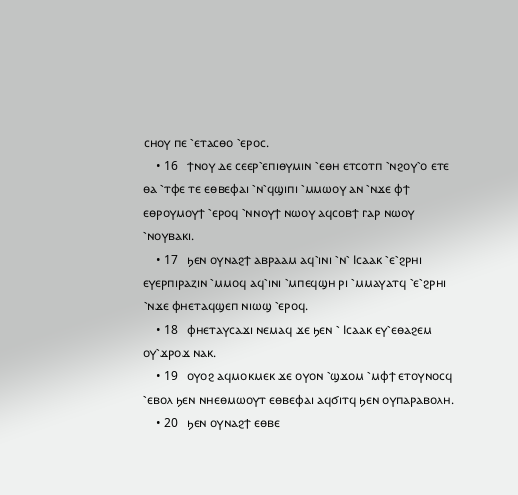ⲥⲏⲟⲩ ⲡⲉ ⳿ⲉⲧⲁⲥⲑⲟ ⳿ⲉⲣⲟⲥ.
    • 16   ϯⲛⲟⲩ ⲇⲉ ⲥⲉⲉⲣ⳿ⲉⲡⲓⲑⲩⲙⲓⲛ ⳿ⲉⲑⲏ ⲉⲧⲥⲟⲧⲡ ⳿ⲛϩⲟⲩ⳿ⲟ ⲉⲧⲉ ⲑⲁ ⳿ⲧⲫⲉ ⲧⲉ ⲉⲑⲃⲉⲫⲁⲓ ⳿ⲛ⳿ϥϣⲓⲡⲓ ⳿ⲙⲙⲱⲟⲩ ⲁⲛ ⳿ⲛϫⲉ ⲫϯ ⲉⲑⲣⲟⲩⲙⲟⲩϯ ⳿ⲉⲣⲟϥ ⳿ⲛⲛⲟⲩϯ ⲛⲱⲟⲩ ⲁϥⲥⲟⲃϯ ⲅⲁⲣ ⲛⲱⲟⲩ ⳿ⲛⲟⲩⲃⲁⲕⲓ.
    • 17   ϧⲉⲛ ⲟⲩⲛⲁϩϯ ⲁⲃⲣⲁⲁⲙ ⲁϥ⳿ⲓⲛⲓ ⳿ⲛ⳿ Ⲓⲥⲁⲁⲕ ⳿ⲉ⳿ϩⲣⲏⲓ ⲉⲩⲉⲣⲡⲓⲣⲁⲍⲓⲛ ⳿ⲙⲙⲟϥ ⲁϥ⳿ⲓⲛⲓ ⳿ⲙⲡⲉϥϣⲏ ⲣⲓ ⳿ⲙⲙⲁⲩⲁⲧϥ ⳿ⲉ⳿ϩⲣⲏⲓ ⳿ⲛϫⲉ ⲫⲏⲉⲧⲁϥϣⲉⲡ ⲛⲓⲱϣ ⳿ⲉⲣⲟϥ.
    • 18   ⲫⲏⲉⲧⲁⲩⲥⲁϫⲓ ⲛⲉⲙⲁϥ ϫⲉ ϧⲉⲛ ⳿ Ⲓⲥⲁⲁⲕ ⲉⲩ⳿ⲉⲑⲁϩⲉⲙ ⲟⲩ⳿ϫⲣⲟϫ ⲛⲁⲕ.
    • 19   ⲟⲩⲟϩ ⲁϥⲙⲟⲕⲙⲉⲕ ϫⲉ ⲟⲩⲟⲛ ⳿ϣϫⲟⲙ ⳿ⲙⲫϯ ⲉⲧⲟⲩⲛⲟⲥϥ ⳿ⲉⲃⲟⲗ ϧⲉⲛ ⲛⲏⲉⲑⲙⲱⲟⲩⲧ ⲉⲑⲃⲉⲫⲁⲓ ⲁϥϭⲓⲧϥ ϧⲉⲛ ⲟⲩⲡⲁⲣⲁⲃⲟⲗⲏ.
    • 20   ϧⲉⲛ ⲟⲩⲛⲁϩϯ ⲉⲑⲃⲉ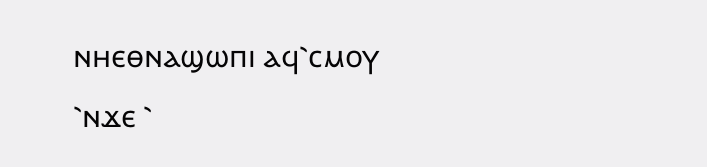ⲛⲏⲉⲑⲛⲁϣⲱⲡⲓ ⲁϥ⳿ⲥⲙⲟⲩ ⳿ⲛϫⲉ ⳿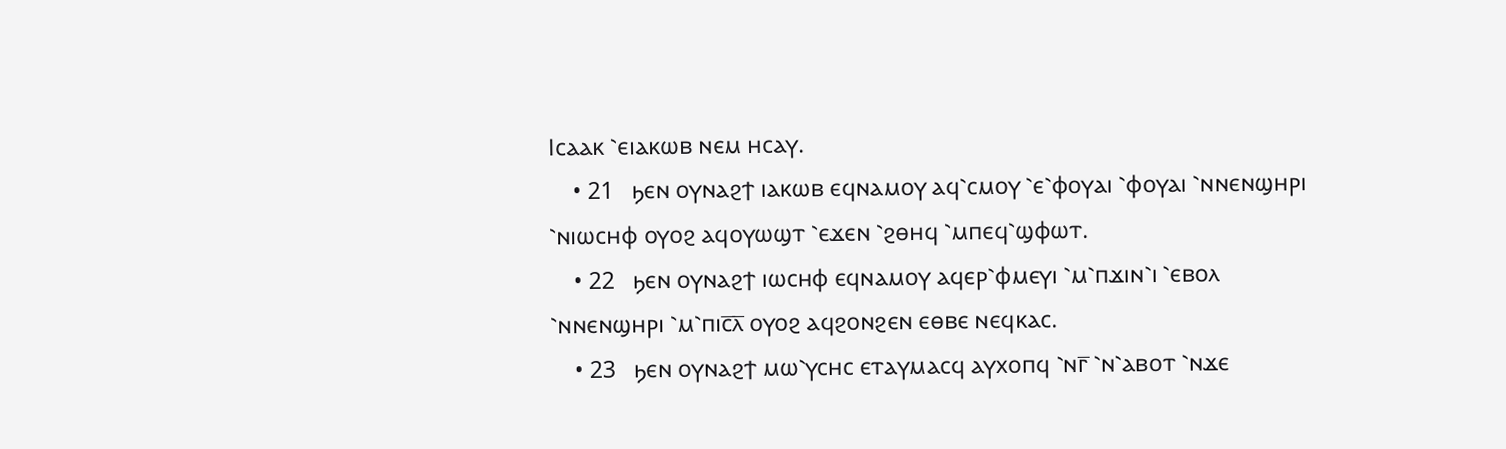Ⲓⲥⲁⲁⲕ ⳿ⲉⲓⲁⲕⲱⲃ ⲛⲉⲙ ⲏⲥⲁⲩ.
    • 21   ϧⲉⲛ ⲟⲩⲛⲁϩϯ ⲓⲁⲕⲱⲃ ⲉϥⲛⲁⲙⲟⲩ ⲁϥ⳿ⲥⲙⲟⲩ ⳿ⲉ⳿ⲫⲟⲩⲁⲓ ⳿ⲫⲟⲩⲁⲓ ⳿ⲛⲛⲉⲛϣⲏⲣⲓ ⳿ⲛⲓⲱⲥⲏⲫ ⲟⲩⲟϩ ⲁϥⲟⲩⲱϣⲧ ⳿ⲉϫⲉⲛ ⳿ϩⲑⲏϥ ⳿ⲙⲡⲉϥ⳿ϣⲫⲱⲧ.
    • 22   ϧⲉⲛ ⲟⲩⲛⲁϩϯ ⲓⲱⲥⲏⲫ ⲉϥⲛⲁⲙⲟⲩ ⲁϥⲉⲣ⳿ⲫⲙⲉⲩⲓ ⳿ⲙ⳿ⲡϫⲓⲛ⳿ⲓ ⳿ⲉⲃⲟⲗ ⳿ⲛⲛⲉⲛϣⲏⲣⲓ ⳿ⲙ⳿ⲡⲓⲥ̅ⲗ̅ ⲟⲩⲟϩ ⲁϥϩⲟⲛϩⲉⲛ ⲉⲑⲃⲉ ⲛⲉϥⲕⲁⲥ.
    • 23   ϧⲉⲛ ⲟⲩⲛⲁϩϯ ⲙⲱ⳿ⲩⲥⲏⲥ ⲉⲧⲁⲩⲙⲁⲥϥ ⲁⲩⲭⲟⲡϥ ⳿ⲛⲅ̅ ⳿ⲛ⳿ⲁⲃⲟⲧ ⳿ⲛϫⲉ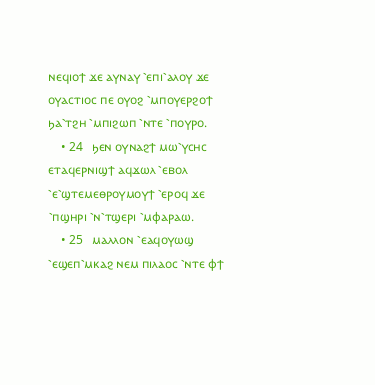ⲛⲉϥⲓⲟϯ ϫⲉ ⲁⲩⲛⲁⲩ ⳿ⲉⲡⲓ⳿ⲁⲗⲟⲩ ϫⲉ ⲟⲩⲁⲥⲧⲓⲟⲥ ⲡⲉ ⲟⲩⲟϩ ⳿ⲙⲡⲟⲩⲉⲣϩⲟϯ ϧⲁ⳿ⲧϩⲏ ⳿ⲙⲡⲓϩⲱⲡ ⳿ⲛⲧⲉ ⳿ⲡⲟⲩⲣⲟ.
    • 24   ϧⲉⲛ ⲟⲩⲛⲁϩϯ ⲙⲱ⳿ⲩⲥⲏⲥ ⲉⲧⲁϥⲉⲣⲛⲓϣϯ ⲁϥϫⲱⲗ ⳿ⲉⲃⲟⲗ ⳿ⲉ⳿ϣⲧⲉⲙⲉⲑⲣⲟⲩⲙⲟⲩϯ ⳿ⲉⲣⲟϥ ϫⲉ ⳿ⲡϣⲏⲣⲓ ⳿ⲛ⳿ⲧϣⲉⲣⲓ ⳿ⲙⲫⲁⲣⲁⲱ.
    • 25   ⲙⲁⲗⲗⲟⲛ ⳿ⲉⲁϥⲟⲩⲱϣ ⳿ⲉϣⲉⲡ⳿ⲙⲕⲁϩ ⲛⲉⲙ ⲡⲓⲗⲁⲟⲥ ⳿ⲛⲧⲉ ⲫϯ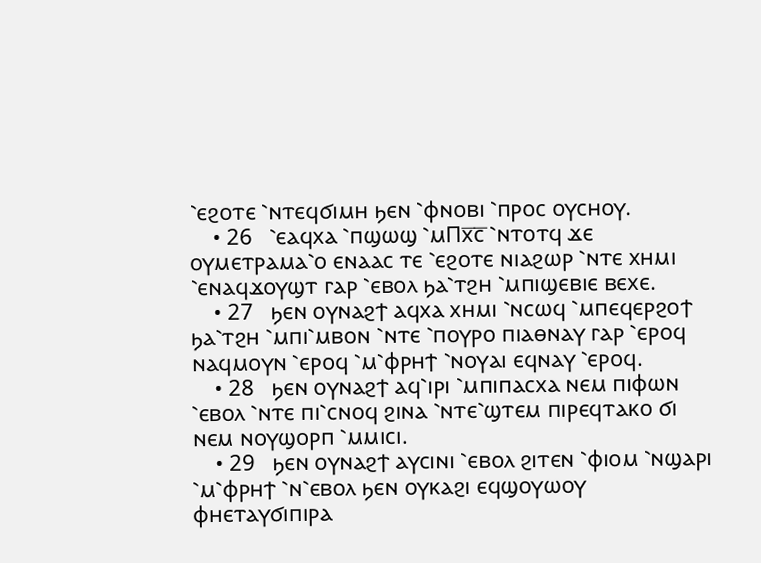⳿ⲉϩⲟⲧⲉ ⳿ⲛⲧⲉϥϭⲓⲙⲏ ϧⲉⲛ ⳿ⲫⲛⲟⲃⲓ ⳿ⲡⲣⲟⲥ ⲟⲩⲥⲏⲟⲩ.
    • 26   ⳿ⲉⲁϥⲭⲁ ⳿ⲡϣⲱϣ ⳿ⲙⲠⲭ̅ⲥ̅ ⳿ⲛⲧⲟⲧϥ ϫⲉ ⲟⲩⲙⲉⲧⲣⲁⲙⲁ⳿ⲟ ⲉⲛⲁⲁⲥ ⲧⲉ ⳿ⲉϩⲟⲧⲉ ⲛⲓⲁϩⲱⲣ ⳿ⲛⲧⲉ ⲭⲏⲙⲓ ⳿ⲉⲛⲁϥϫⲟⲩϣⲧ ⲅⲁⲣ ⳿ⲉⲃⲟⲗ ϧⲁ⳿ⲧϩⲏ ⳿ⲙⲡⲓϣⲉⲃⲓⲉ ⲃⲉⲭⲉ.
    • 27   ϧⲉⲛ ⲟⲩⲛⲁϩϯ ⲁϥⲭⲁ ⲭⲏⲙⲓ ⳿ⲛⲥⲱϥ ⳿ⲙⲡⲉϥⲉⲣϩⲟϯ ϧⲁ⳿ⲧϩⲏ ⳿ⲙⲡⲓ⳿ⲙⲃⲟⲛ ⳿ⲛⲧⲉ ⳿ⲡⲟⲩⲣⲟ ⲡⲓⲁⲑⲛⲁⲩ ⲅⲁⲣ ⳿ⲉⲣⲟϥ ⲛⲁϥⲙⲟⲩⲛ ⳿ⲉⲣⲟϥ ⳿ⲙ⳿ⲫⲣⲏϯ ⳿ⲛⲟⲩⲁⲓ ⲉϥⲛⲁⲩ ⳿ⲉⲣⲟϥ.
    • 28   ϧⲉⲛ ⲟⲩⲛⲁϩϯ ⲁϥ⳿ⲓⲣⲓ ⳿ⲙⲡⲓⲡⲁⲥⲭⲁ ⲛⲉⲙ ⲡⲓⲫⲱⲛ ⳿ⲉⲃⲟⲗ ⳿ⲛⲧⲉ ⲡⲓ⳿ⲥⲛⲟϥ ϩⲓⲛⲁ ⳿ⲛⲧⲉ⳿ϣⲧⲉⲙ ⲡⲓⲣⲉϥⲧⲁⲕⲟ ϭⲓ ⲛⲉⲙ ⲛⲟⲩϣⲟⲣⲡ ⳿ⲙⲙⲓⲥⲓ.
    • 29   ϧⲉⲛ ⲟⲩⲛⲁϩϯ ⲁⲩⲥⲓⲛⲓ ⳿ⲉⲃⲟⲗ ϩⲓⲧⲉⲛ ⳿ⲫⲓⲟⲙ ⳿ⲛϣⲁⲣⲓ ⳿ⲙ⳿ⲫⲣⲏϯ ⳿ⲛ⳿ⲉⲃⲟⲗ ϧⲉⲛ ⲟⲩⲕⲁϩⲓ ⲉϥϣⲟⲩⲱⲟⲩ ⲫⲏⲉⲧⲁⲩϭⲓⲡⲓⲣⲁ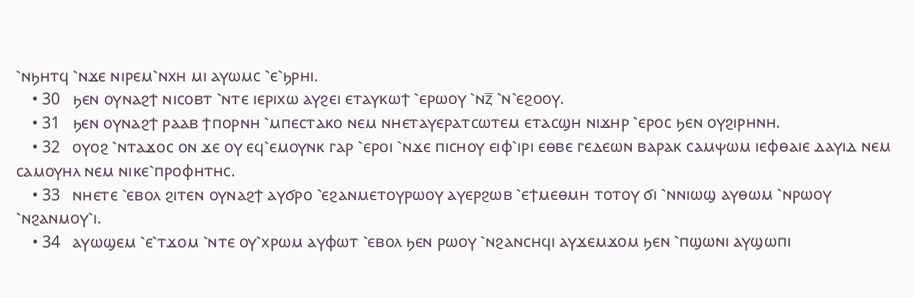⳿ⲛϧⲏⲧϥ ⳿ⲛϫⲉ ⲛⲓⲣⲉⲙ⳿ⲛⲭⲏ ⲙⲓ ⲁⲩⲱⲙⲥ ⳿ⲉ⳿ϧⲣⲏⲓ.
    • 30   ϧⲉⲛ ⲟⲩⲛⲁϩϯ ⲛⲓⲥⲟⲃⲧ ⳿ⲛⲧⲉ ⲓⲉⲣⲓⲭⲱ ⲁⲩϩⲉⲓ ⲉⲧⲁⲩⲕⲱϯ ⳿ⲉⲣⲱⲟⲩ ⳿ⲛⲍ̅ ⳿ⲛ⳿ⲉϩⲟⲟⲩ.
    • 31   ϧⲉⲛ ⲟⲩⲛⲁϩϯ ⲣⲁⲁⲃ ϯⲡⲟⲣⲛⲏ ⳿ⲙⲡⲉⲥⲧⲁⲕⲟ ⲛⲉⲙ ⲛⲏⲉⲧⲁⲩⲉⲣⲁⲧⲥⲱⲧⲉⲙ ⲉⲧⲁⲥϣⲏ ⲛⲓϫⲏⲣ ⳿ⲉⲣⲟⲥ ϧⲉⲛ ⲟⲩϩⲓⲣⲏⲛⲏ.
    • 32   ⲟⲩⲟϩ ⳿ⲛⲧⲁϫⲟⲥ ⲟⲛ ϫⲉ ⲟⲩ ⲉϥ⳿ⲉⲙⲟⲩⲛⲕ ⲅⲁⲣ ⳿ⲉⲣⲟⲓ ⳿ⲛϫⲉ ⲡⲓⲥⲏⲟⲩ ⲉⲓⲫ⳿ⲓⲣⲓ ⲉⲑⲃⲉ ⲅⲉⲇⲉⲱⲛ ⲃⲁⲣⲁⲕ ⲥⲁⲙⲯⲱⲙ ⲓⲉⲫⲑⲁⲓⲉ ⲇⲁⲩⲓⲇ ⲛⲉⲙ ⲥⲁⲙⲟⲩⲏⲗ ⲛⲉⲙ ⲛⲓⲕⲉ⳿ⲡⲣⲟⲫⲏⲧⲏⲥ.
    • 33   ⲛⲏⲉⲧⲉ ⳿ⲉⲃⲟⲗ ϩⲓⲧⲉⲛ ⲟⲩⲛⲁϩϯ ⲁⲩϭⲣⲟ ⳿ⲉϩⲁⲛⲙⲉⲧⲟⲩⲣⲱⲟⲩ ⲁⲩⲉⲣϩⲱⲃ ⳿ⲉϯⲙⲉⲑⲙⲏ ⲧⲟⲧⲟⲩ ϭⲓ ⳿ⲛⲛⲓⲱϣ ⲁⲩⲑⲱⲙ ⳿ⲛⲣⲱⲟⲩ ⳿ⲛϩⲁⲛⲙⲟⲩ⳿ⲓ.
    • 34   ⲁⲩⲱϣⲉⲙ ⳿ⲉ⳿ⲧϫⲟⲙ ⳿ⲛⲧⲉ ⲟⲩ⳿ⲭⲣⲱⲙ ⲁⲩⲫⲱⲧ ⳿ⲉⲃⲟⲗ ϧⲉⲛ ⲣⲱⲟⲩ ⳿ⲛϩⲁⲛⲥⲏϥⲓ ⲁⲩϫⲉⲙϫⲟⲙ ϧⲉⲛ ⳿ⲡϣⲱⲛⲓ ⲁⲩϣⲱⲡⲓ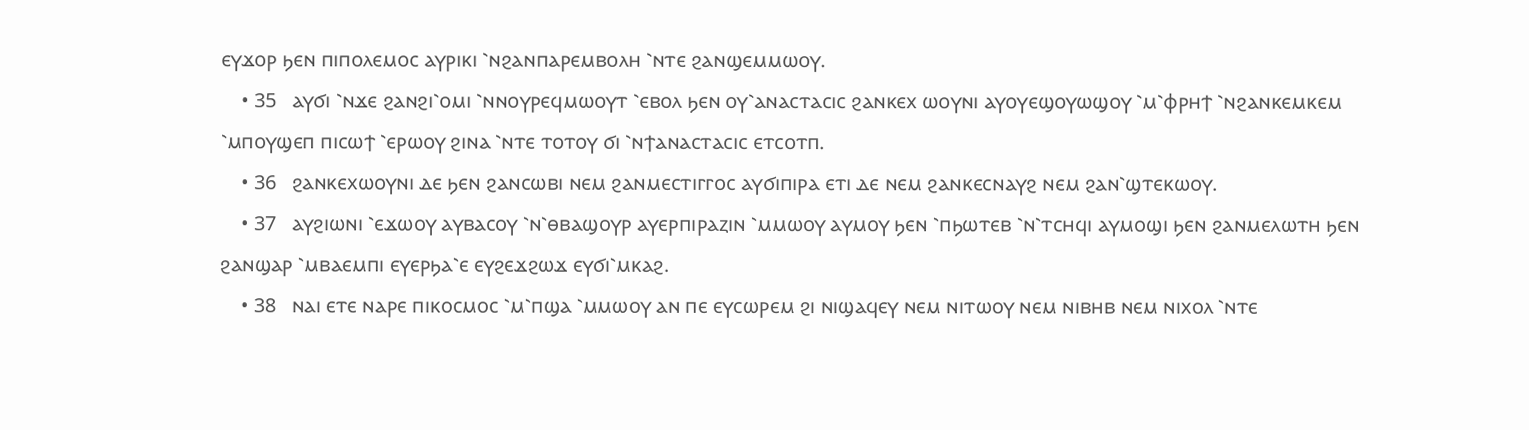ⲉⲩϫⲟⲣ ϧⲉⲛ ⲡⲓⲡⲟⲗⲉⲙⲟⲥ ⲁⲩⲣⲓⲕⲓ ⳿ⲛϩⲁⲛⲡⲁⲣⲉⲙⲃⲟⲗⲏ ⳿ⲛⲧⲉ ϩⲁⲛϣⲉⲙⲙⲱⲟⲩ.
    • 35   ⲁⲩϭⲓ ⳿ⲛϫⲉ ϩⲁⲛϩⲓ⳿ⲟⲙⲓ ⳿ⲛⲛⲟⲩⲣⲉϥⲙⲱⲟⲩⲧ ⳿ⲉⲃⲟⲗ ϧⲉⲛ ⲟⲩ⳿ⲁⲛⲁⲥⲧⲁⲥⲓⲥ ϩⲁⲛⲕⲉⲭ ⲱⲟⲩⲛⲓ ⲁⲩⲟⲩⲉϣⲟⲩⲱϣⲟⲩ ⳿ⲙ⳿ⲫⲣⲏϯ ⳿ⲛϩⲁⲛⲕⲉⲙⲕⲉⲙ ⳿ⲙⲡⲟⲩϣⲉⲡ ⲡⲓⲥⲱϯ ⳿ⲉⲣⲱⲟⲩ ϩⲓⲛⲁ ⳿ⲛⲧⲉ ⲧⲟⲧⲟⲩ ϭⲓ ⳿ⲛϯⲁⲛⲁⲥⲧⲁⲥⲓⲥ ⲉⲧⲥⲟⲧⲡ.
    • 36   ϩⲁⲛⲕⲉⲭⲱⲟⲩⲛⲓ ⲇⲉ ϧⲉⲛ ϩⲁⲛⲥⲱⲃⲓ ⲛⲉⲙ ϩⲁⲛⲙⲉⲥⲧⲓⲅⲅⲟⲥ ⲁⲩϭⲓⲡⲓⲣⲁ ⲉⲧⲓ ⲇⲉ ⲛⲉⲙ ϩⲁⲛⲕⲉⲥⲛⲁⲩϩ ⲛⲉⲙ ϩⲁⲛ⳿ϣⲧⲉⲕⲱⲟⲩ.
    • 37   ⲁⲩϩⲓⲱⲛⲓ ⳿ⲉϫⲱⲟⲩ ⲁⲩⲃⲁⲥⲟⲩ ⳿ⲛ⳿ⲑⲃⲁϣⲟⲩⲣ ⲁⲩⲉⲣⲡⲓⲣⲁⲍⲓⲛ ⳿ⲙⲙⲱⲟⲩ ⲁⲩⲙⲟⲩ ϧⲉⲛ ⳿ⲡϧⲱⲧⲉⲃ ⳿ⲛ⳿ⲧⲥⲏϥⲓ ⲁⲩⲙⲟϣⲓ ϧⲉⲛ ϩⲁⲛⲙⲉⲗⲱⲧⲏ ϧⲉⲛ ϩⲁⲛϣⲁⲣ ⳿ⲙⲃⲁⲉⲙⲡⲓ ⲉⲩⲉⲣϧⲁ⳿ⲉ ⲉⲩϩⲉϫϩⲱϫ ⲉⲩϭⲓ⳿ⲙⲕⲁϩ.
    • 38   ⲛⲁⲓ ⲉⲧⲉ ⲛⲁⲣⲉ ⲡⲓⲕⲟⲥⲙⲟⲥ ⳿ⲙ⳿ⲡϣⲁ ⳿ⲙⲙⲱⲟⲩ ⲁⲛ ⲡⲉ ⲉⲩⲥⲱⲣⲉⲙ ϩⲓ ⲛⲓϣⲁϥⲉⲩ ⲛⲉⲙ ⲛⲓⲧⲱⲟⲩ ⲛⲉⲙ ⲛⲓⲃⲏⲃ ⲛⲉⲙ ⲛⲓⲭⲟⲗ ⳿ⲛⲧⲉ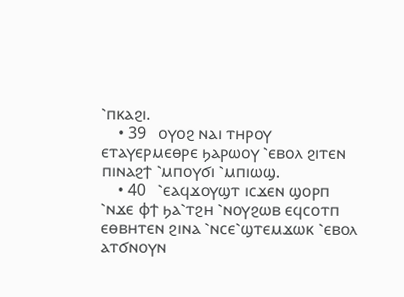⳿ⲡⲕⲁϩⲓ.
    • 39   ⲟⲩⲟϩ ⲛⲁⲓ ⲧⲏⲣⲟⲩ ⲉⲧⲁⲩⲉⲣⲙⲉⲑⲣⲉ ϧⲁⲣⲱⲟⲩ ⳿ⲉⲃⲟⲗ ϩⲓⲧⲉⲛ ⲡⲓⲛⲁϩϯ ⳿ⲙⲡⲟⲩϭⲓ ⳿ⲙⲡⲓⲱϣ.
    • 40   ⳿ⲉⲁϥϫⲟⲩϣⲧ ⲓⲥϫⲉⲛ ϣⲟⲣⲡ ⳿ⲛϫⲉ ⲫϯ ϧⲁ⳿ⲧϩⲏ ⳿ⲛⲟⲩϩⲱⲃ ⲉϥⲥⲟⲧⲡ ⲉⲑⲃⲏⲧⲉⲛ ϩⲓⲛⲁ ⳿ⲛⲥⲉ⳿ϣⲧⲉⲙϫⲱⲕ ⳿ⲉⲃⲟⲗ ⲁⲧϭⲛⲟⲩⲛ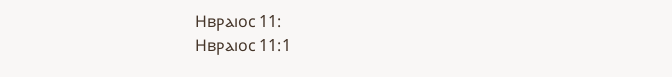Ⲏⲃⲣⲁⲓⲟⲥ 11:
Ⲏⲃⲣⲁⲓⲟⲥ 11:1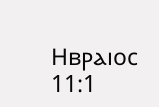Ⲏⲃⲣⲁⲓⲟⲥ 11:1